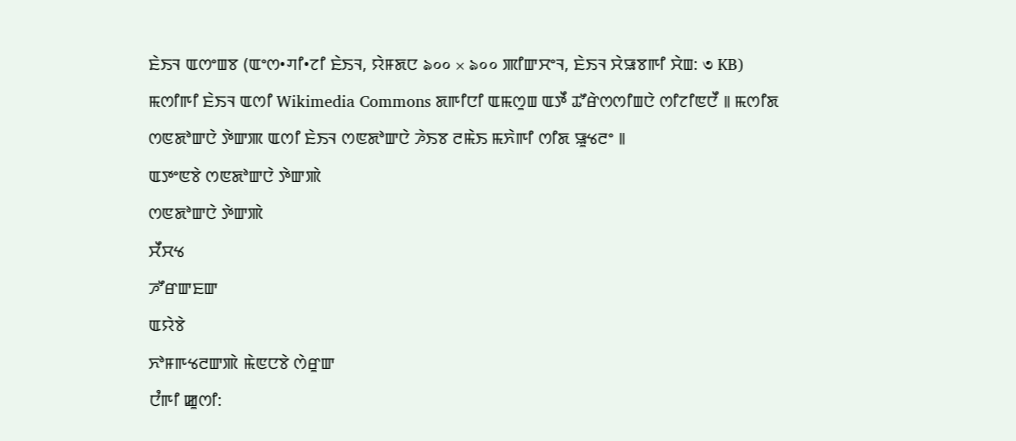ꯐꯥꯏꯜ ꯑꯁꯦꯡꯕ (ꯑꯦꯁ•ꯚꯤ•ꯖꯤ ꯐꯥꯏꯜ, ꯌꯥꯝꯗꯅ ৯০০ × ৯০০ ꯄꯤꯛꯆꯦꯜ, ꯐꯥꯏꯜ ꯆꯥꯎꯕꯒꯤ ꯆꯥꯡ: ৩ KB)
ꯃꯁꯤꯒꯤ ꯐꯥꯏꯜ ꯑꯁꯤ Wikimedia Commons ꯗꯒꯤꯅꯤ ꯑꯃꯁꯨꯡ ꯑꯇꯩ ꯊꯧꯔꯥꯁꯁꯤꯡꯅꯥ ꯁꯤꯖꯤꯟꯅꯩ ꯫ ꯃꯁꯤꯗ ꯁꯟꯗꯣꯛꯅꯥ ꯇꯥꯛꯄ ꯑꯁꯤ ꯐꯥꯏꯜ ꯁꯟꯗꯣꯛꯅꯥ ꯍꯥꯏꯕ ꯂꯃꯥꯏ ꯃꯈꯥꯒꯤ ꯁꯤꯗ ꯎꯨꯠꯂꯦ ꯫
ꯑꯇꯦꯟꯕꯥ ꯁꯟꯗꯣꯛꯅꯥ ꯇꯥꯛꯄꯥ
ꯁꯟꯗꯣꯛꯅꯥ ꯇꯥꯛꯄꯥ
ꯆꯩꯆꯠ
ꯍꯧꯔꯛꯐꯛ
ꯑꯌꯥꯕꯥ
ꯈꯣꯝꯒꯠꯂꯛꯄꯥ ꯃꯥꯟꯅꯕꯥ ꯁꯥꯔꯨꯛ
ꯅꯪꯒꯤ ꯀꯨꯁꯤ: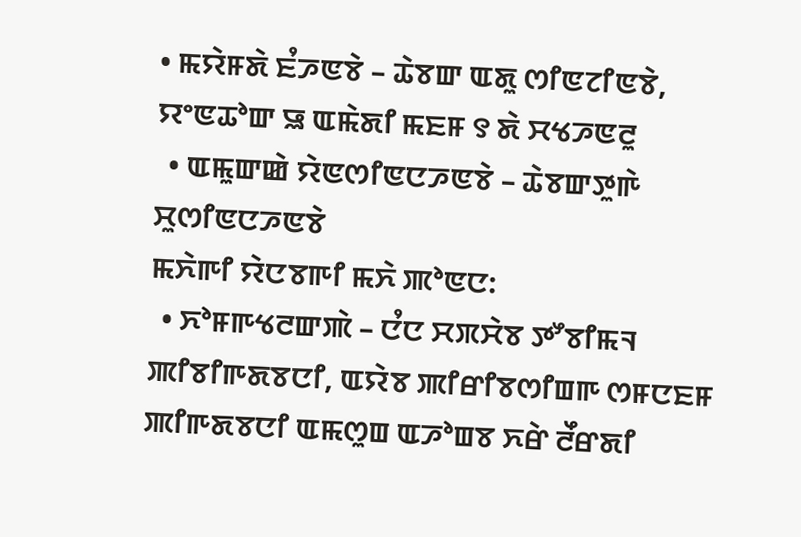• ꯃꯌꯥꯝꯗꯥ ꯐꯪꯍꯟꯕꯥ – ꯊꯥꯕꯛ ꯑꯗꯨ ꯁꯤꯟꯖꯤꯟꯕꯥ, ꯌꯦꯟꯊꯣꯛ ꯎ ꯑꯃꯥꯗꯤ ꯃꯐꯝ ꯱ ꯗꯥ ꯆꯠꯍꯟꯂꯨ
  • ꯑꯃꯨꯛꯀꯥ ꯌꯥꯟꯁꯤꯟꯅꯍꯟꯕꯥ – ꯊꯥꯕꯛꯇꯨꯒꯥ ꯆꯨꯁꯤꯟꯅꯍꯟꯕꯥ
ꯃꯈꯥꯒꯤ ꯌꯥꯅꯕꯒꯤ ꯃꯈꯥ ꯄꯣꯟꯅ:
  • ꯈꯣꯝꯒꯠꯂꯛꯄꯥ – ꯅꯪꯅ ꯆꯞꯆꯥꯕ ꯇꯧꯕꯤꯃꯜ ꯄꯤꯕꯤꯒꯗꯕꯅꯤ, ꯑꯌꯥꯕ ꯄꯤꯔꯤꯕꯁꯤꯡꯒ ꯁꯝꯅꯐꯝ ꯄꯤꯒꯗꯕꯅꯤ ꯑꯃꯁꯨꯡ ꯑꯍꯣꯡꯕ ꯈꯔꯥ ꯂꯩꯔꯗꯤ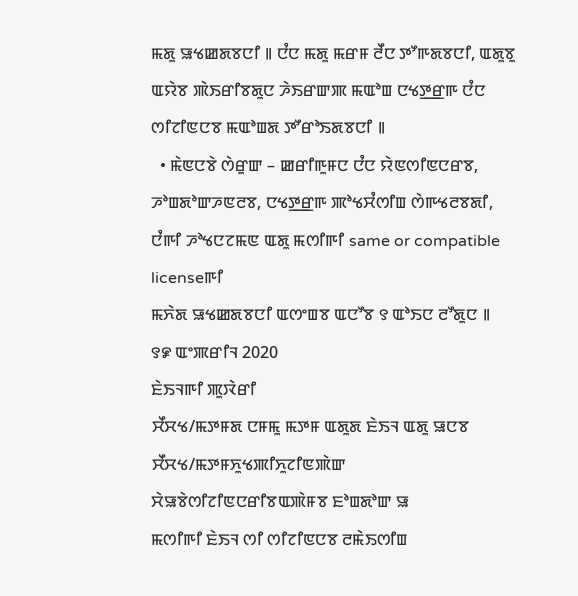ꯃꯗꯨ ꯎꯠꯀꯗꯕꯅꯤ ꯫ ꯅꯪꯅ ꯃꯗꯨ ꯃꯔꯝ ꯂꯩꯅ ꯇꯧꯒꯗꯕꯅꯤ, ꯑꯗꯨꯕꯨ ꯑꯌꯥꯕ ꯄꯥꯏꯔꯤꯕꯗꯨꯅ ꯍꯥꯏꯔꯛꯄ ꯃꯑꯣꯡ ꯅꯠꯇ꯭ꯔꯒ ꯅꯪꯅ ꯁꯤꯖꯤꯟꯅꯕ ꯃꯑꯣꯡꯗ ꯇꯧꯔꯣꯏꯗꯕꯅꯤ ꯫
  • ꯃꯥꯟꯅꯕꯥ ꯁꯥꯔꯨꯛ – ꯀꯔꯤꯒꯨꯝꯅ ꯅꯪꯅ ꯌꯥꯟꯁꯤꯟꯅꯔꯕ, ꯍꯣꯡꯗꯣꯛꯍꯟꯂꯕ, ꯅꯠꯇ꯭ꯔꯒ ꯄꯣꯠꯆꯪꯁꯤꯡ ꯁꯥꯒꯠꯂꯕꯗꯤ, ꯅꯪꯒꯤ ꯍꯣꯠꯅꯖꯃꯟ ꯑꯗꯨ ꯃꯁꯤꯒꯤ same or compatible licenseꯒꯤ
ꯃꯈꯥꯗ ꯎꯠꯀꯗꯕꯅꯤ ꯑꯁꯦꯡꯕ ꯑꯅꯧꯕ ꯱ ꯑꯣꯏꯅ ꯂꯧꯗꯨꯅ ꯫
꯱꯹ ꯑꯦꯄꯔꯤꯜ 2020
ꯐꯥꯏꯜꯒꯤ ꯄꯨꯋꯥꯔꯤ
ꯆꯩꯆꯠ/ꯃꯇꯝꯗ ꯅꯝꯃꯨ ꯃꯇꯝ ꯑꯗꯨꯗ ꯐꯥꯏꯜ ꯑꯗꯨ ꯎꯅꯕ
ꯆꯩꯆꯠ/ꯃꯇꯝꯈꯨꯠꯄꯤꯈꯨꯖꯤꯟꯄꯥꯛ ꯆꯥꯎꯕꯥꯁꯤꯖꯤꯟꯅꯔꯤꯕꯑꯄꯥꯝꯕ ꯐꯣꯡꯗꯣꯛ ꯎ
ꯃꯁꯤꯒꯤ ꯐꯥꯏꯜ ꯁꯤ ꯁꯤꯖꯤꯟꯅꯕ ꯂꯃꯥꯏꯁꯤꯡ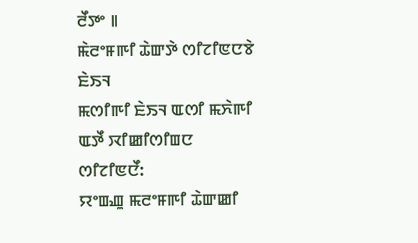ꯂꯩꯇꯦ ꯫
ꯃꯥꯂꯦꯝꯒꯤ ꯊꯥꯛꯇꯥ ꯁꯤꯖꯤꯟꯅꯕꯥ ꯐꯥꯏꯜ
ꯃꯁꯤꯒꯤ ꯐꯥꯏꯜ ꯑꯁꯤ ꯃꯈꯥꯒꯤ ꯑꯇꯩ ꯋꯤꯀꯤꯁꯤꯡꯅ ꯁꯤꯖꯤꯟꯅꯩ:
ꯌꯦꯡꯉꯨ ꯃꯂꯦꯝꯒꯤ ꯊꯥꯛꯀꯤ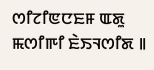ꯁꯤꯖꯤꯟꯅꯐꯝ ꯑꯗꯨ ꯃꯁꯤꯒꯤ ꯐꯥꯏꯜꯁꯤꯗ ꯫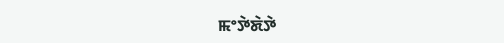ꯃꯦꯇꯥꯗꯥꯇꯥ